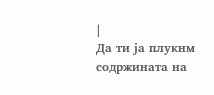|
Да ти ја плукнм содржината на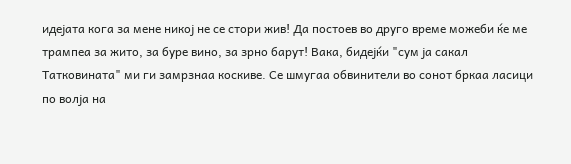идејата кога за мене никој не се стори жив! Да постоев во друго време можеби ќе ме трампеа за жито, за буре вино, за зрно барут! Вака, бидејќи "сум ја сакал Татковината" ми ги замрзнаа коскиве. Се шмугаа обвинители во сонот бркаа ласици по волја на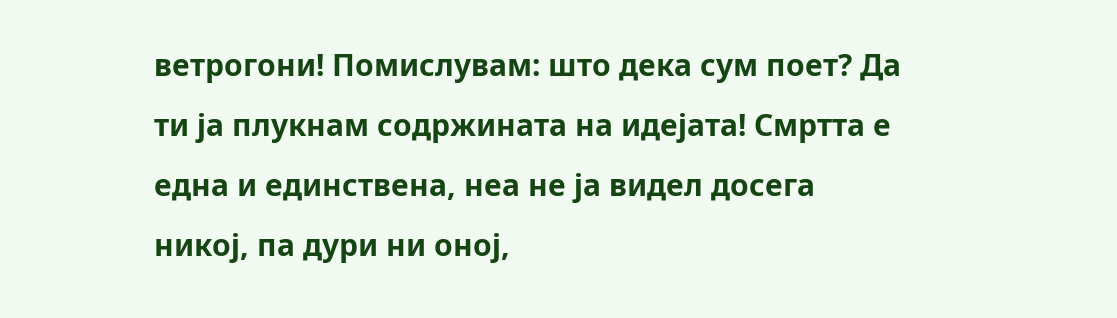ветрогони! Помислувам: што дека сум поет? Да ти ја плукнам содржината на идејата! Смртта е една и единствена, неа не ја видел досега никој, па дури ни оној,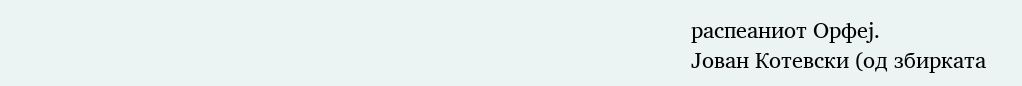распеаниот Орфеј.
Јован Котевски (од збирката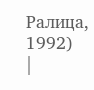Ралица, 1992)
|